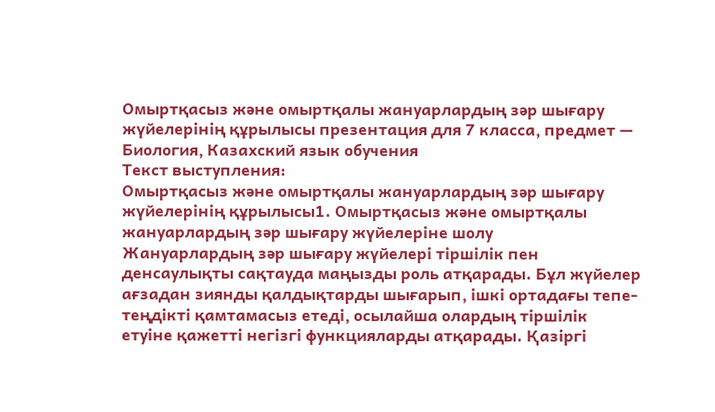Омыртқасыз және омыртқалы жануарлардың зәр шығару жүйелерінің құрылысы презентация для 7 класса, предмет — Биология, Казахский язык обучения
Текст выступления:
Омыртқасыз және омыртқалы жануарлардың зәр шығару жүйелерінің құрылысы1. Омыртқасыз және омыртқалы жануарлардың зәр шығару жүйелеріне шолу
Жануарлардың зәр шығару жүйелері тіршілік пен денсаулықты сақтауда маңызды роль атқарады. Бұл жүйелер ағзадан зиянды қалдықтарды шығарып, ішкі ортадағы тепе-теңдікті қамтамасыз етеді, осылайша олардың тіршілік етуіне қажетті негізгі функцияларды атқарады. Қазіргі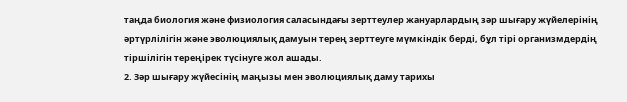таңда биология және физиология саласындағы зерттеулер жануарлардың зәр шығару жүйелерінің әртүрлілігін және эволюциялық дамуын терең зерттеуге мүмкіндік берді, бұл тірі организмдердің тіршілігін тереңірек түсінуге жол ашады.
2. Зәр шығару жүйесінің маңызы мен эволюциялық даму тарихы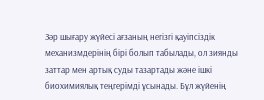Зәр шығару жүйесі ағзаның негізгі қауіпсіздік механизмдерінің бірі болып табылады, ол зиянды заттар мен артық суды тазартады және ішкі биохимиялық теңгерімді ұсынады. Бұл жүйенің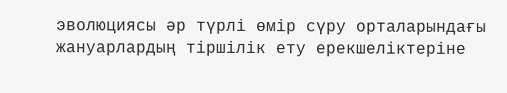эволюциясы әр түрлі өмір сүру орталарындағы жануарлардың тіршілік ету ерекшеліктеріне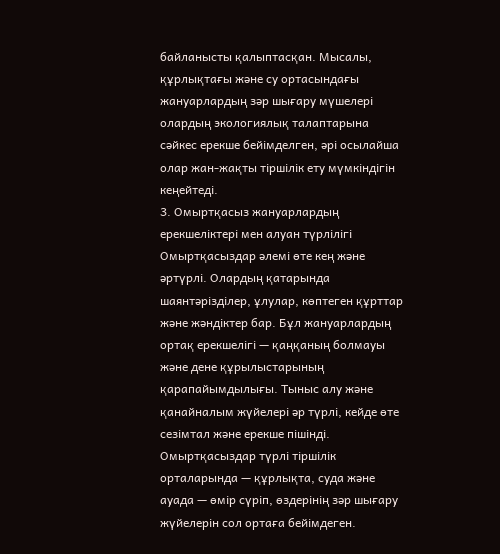байланысты қалыптасқан. Мысалы, құрлықтағы және су ортасындағы жануарлардың зәр шығару мүшелері олардың экологиялық талаптарына сәйкес ерекше бейімделген, әрі осылайша олар жан-жақты тіршілік ету мүмкіндігін кеңейтеді.
3. Омыртқасыз жануарлардың ерекшеліктері мен алуан түрлілігі
Омыртқасыздар әлемі өте кең және әртүрлі. Олардың қатарында шаянтәрізділер, ұлулар, көптеген құрттар және жәндіктер бар. Бұл жануарлардың ортақ ерекшелігі — қаңқаның болмауы және дене құрылыстарының қарапайымдылығы. Тыныс алу және қанайналым жүйелері әр түрлі, кейде өте сезімтал және ерекше пішінді. Омыртқасыздар түрлі тіршілік орталарында — құрлықта, суда және ауада — өмір сүріп, өздерінің зәр шығару жүйелерін сол ортаға бейімдеген.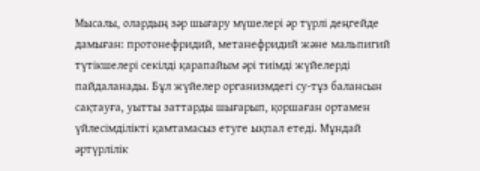Мысалы, олардың зәр шығару мүшелері әр түрлі деңгейде дамыған: протонефридий, метанефридий және мальпигий түтікшелері секілді қарапайым әрі тиімді жүйелерді пайдаланады. Бұл жүйелер организмдегі су-тұз балансын сақтауға, уытты заттарды шығарып, қоршаған ортамен үйлесімділікті қамтамасыз етуге ықпал етеді. Мұндай әртүрлілік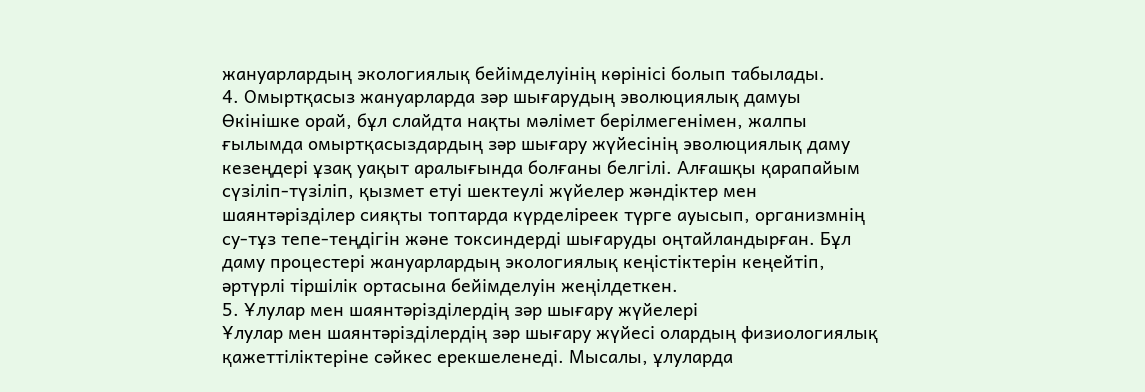жануарлардың экологиялық бейімделуінің көрінісі болып табылады.
4. Омыртқасыз жануарларда зәр шығарудың эволюциялық дамуы
Өкінішке орай, бұл слайдта нақты мәлімет берілмегенімен, жалпы ғылымда омыртқасыздардың зәр шығару жүйесінің эволюциялық даму кезеңдері ұзақ уақыт аралығында болғаны белгілі. Алғашқы қарапайым сүзіліп-түзіліп, қызмет етуі шектеулі жүйелер жәндіктер мен шаянтәрізділер сияқты топтарда күрделіреек түрге ауысып, организмнің су-тұз тепе-теңдігін және токсиндерді шығаруды оңтайландырған. Бұл даму процестері жануарлардың экологиялық кеңістіктерін кеңейтіп, әртүрлі тіршілік ортасына бейімделуін жеңілдеткен.
5. Ұлулар мен шаянтәрізділердің зәр шығару жүйелері
Ұлулар мен шаянтәрізділердің зәр шығару жүйесі олардың физиологиялық қажеттіліктеріне сәйкес ерекшеленеді. Мысалы, ұлуларда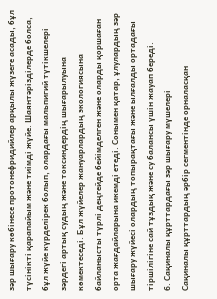зәр шығару көбінесе протонефридийлер арқылы жүзеге асады, бұл түсінікті қарапайым және тиімді жүйе. Шаянтәрізділерде болса, бұл жүйе күрделірек болып, олардағы мальпигий түтікшелері зәрдегі артық судың және токсиндердің шығарылуына көмектеседі. Бұл жүйелер жануарлардың экологиясына байланысты түрлі деңгейде бейімделген және оларды қоршаған орта жағдайларына икемді етеді. Сонымен қатар, ұлулардың зәр шығару жүйесі олардың топырақтағы және ылғалды ортадағы тіршілігіне сай тұздық және су балансы үшін жауап береді.
6. Сақиналы құрттардағы зәр шығару мүшелері
Сақиналы құрттардың әрбір сегментінде орналасқан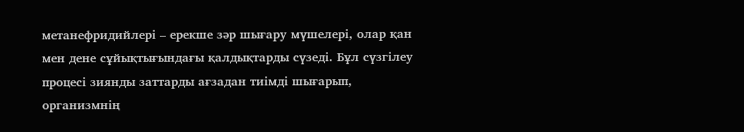метанефридийлері – ерекше зәр шығару мүшелері, олар қан мен дене сұйықтығындағы қалдықтарды сүзеді. Бұл сүзгілеу процесі зиянды заттарды ағзадан тиімді шығарып, организмнің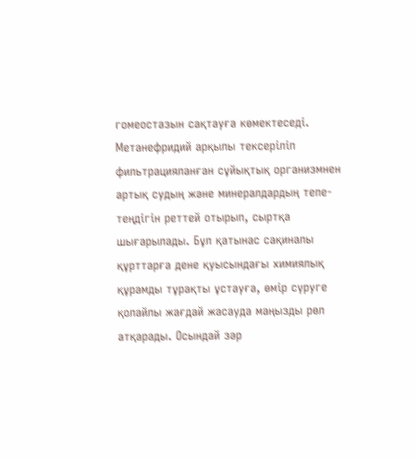гомеостазын сақтауға көмектеседі. Метанефридий арқылы тексеріліп фильтрацияланған сұйықтық организмнен артық судың және минералдардың тепе-теңдігін реттей отырып, сыртқа шығарылады. Бұл қатынас сақиналы құрттарға дене қуысындағы химиялық құрамды тұрақты ұстауға, өмір сүруге қолайлы жағдай жасауда маңызды рөл атқарады. Осындай зәр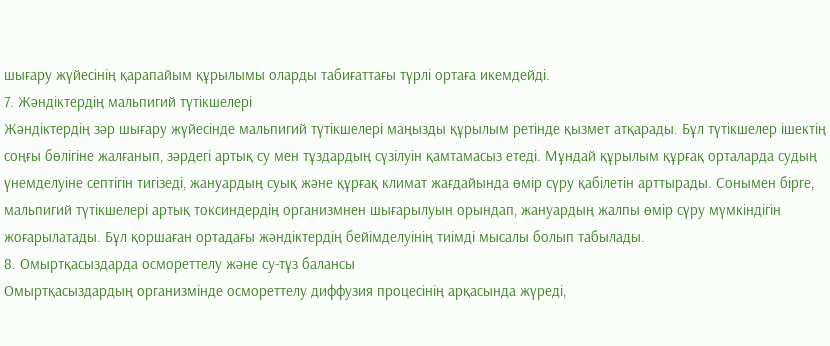шығару жүйесінің қарапайым құрылымы оларды табиғаттағы түрлі ортаға икемдейді.
7. Жәндіктердің мальпигий түтікшелері
Жәндіктердің зәр шығару жүйесінде мальпигий түтікшелері маңызды құрылым ретінде қызмет атқарады. Бұл түтікшелер ішектің соңғы бөлігіне жалғанып, зәрдегі артық су мен тұздардың сүзілуін қамтамасыз етеді. Мұндай құрылым құрғақ орталарда судың үнемделуіне септігін тигізеді, жануардың суық және құрғақ климат жағдайында өмір сүру қабілетін арттырады. Сонымен бірге, мальпигий түтікшелері артық токсиндердің организмнен шығарылуын орындап, жануардың жалпы өмір сүру мүмкіндігін жоғарылатады. Бұл қоршаған ортадағы жәндіктердің бейімделуінің тиімді мысалы болып табылады.
8. Омыртқасыздарда осмореттелу және су-тұз балансы
Омыртқасыздардың организмінде осмореттелу диффузия процесінің арқасында жүреді,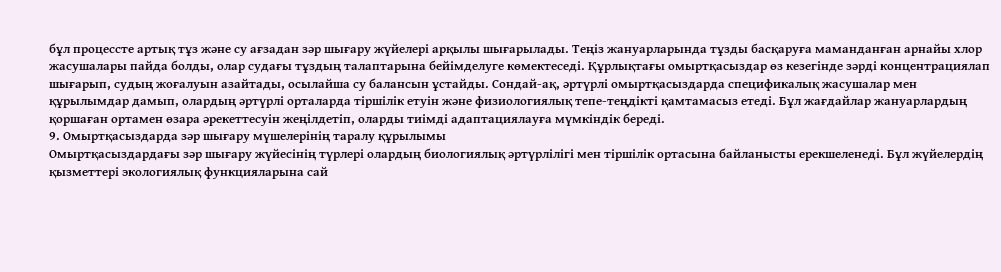бұл процессте артық тұз және су ағзадан зәр шығару жүйелері арқылы шығарылады. Теңіз жануарларында тұзды басқаруға маманданған арнайы хлор жасушалары пайда болды, олар судағы тұздың талаптарына бейімделуге көмектеседі. Құрлықтағы омыртқасыздар өз кезегінде зәрді концентрациялап шығарып, судың жоғалуын азайтады, осылайша су балансын ұстайды. Сондай-ақ, әртүрлі омыртқасыздарда спецификалық жасушалар мен құрылымдар дамып, олардың әртүрлі орталарда тіршілік етуін және физиологиялық тепе-теңдікті қамтамасыз етеді. Бұл жағдайлар жануарлардың қоршаған ортамен өзара әрекеттесуін жеңілдетіп, оларды тиімді адаптациялауға мүмкіндік береді.
9. Омыртқасыздарда зәр шығару мүшелерінің таралу құрылымы
Омыртқасыздардағы зәр шығару жүйесінің түрлері олардың биологиялық әртүрлілігі мен тіршілік ортасына байланысты ерекшеленеді. Бұл жүйелердің қызметтері экологиялық функцияларына сай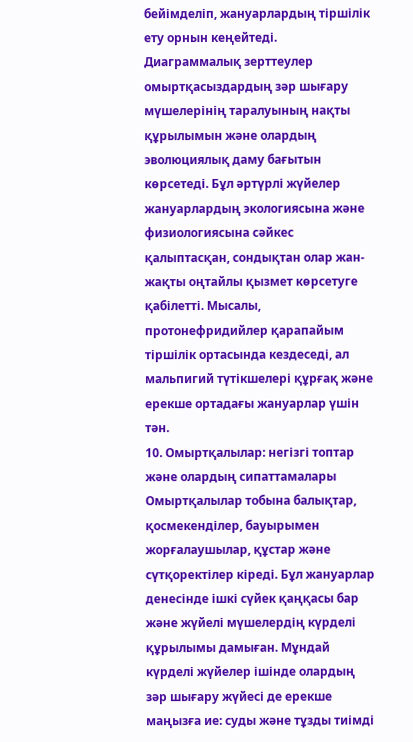бейімделіп, жануарлардың тіршілік ету орнын кеңейтеді. Диаграммалық зерттеулер омыртқасыздардың зәр шығару мүшелерінің таралуының нақты құрылымын және олардың эволюциялық даму бағытын көрсетеді. Бұл әртүрлі жүйелер жануарлардың экологиясына және физиологиясына сәйкес қалыптасқан, сондықтан олар жан-жақты оңтайлы қызмет көрсетуге қабілетті. Мысалы, протонефридийлер қарапайым тіршілік ортасында кездеседі, ал мальпигий түтікшелері құрғақ және ерекше ортадағы жануарлар үшін тән.
10. Омыртқалылар: негізгі топтар және олардың сипаттамалары
Омыртқалылар тобына балықтар, қосмекенділер, бауырымен жорғалаушылар, құстар және сүтқоректілер кіреді. Бұл жануарлар денесінде ішкі сүйек қаңқасы бар және жүйелі мүшелердің күрделі құрылымы дамыған. Мұндай күрделі жүйелер ішінде олардың зәр шығару жүйесі де ерекше маңызға ие: суды және тұзды тиімді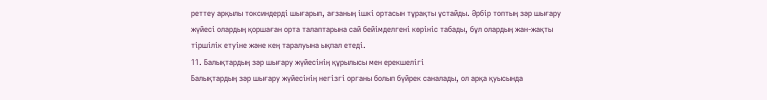реттеу арқылы токсиндерді шығарып, ағзаның ішкі ортасын тұрақты ұстайды. Әрбір топтың зәр шығару жүйесі олардың қоршаған орта талаптарына сай бейімделгені көрініс табады, бұл олардың жан-жақты тіршілік етуіне және кең таралуына ықпал етеді.
11. Балықтардың зәр шығару жүйесінің құрылысы мен ерекшелігі
Балықтардың зәр шығару жүйесінің негізгі органы болып бүйрек саналады, ол арқа қуысында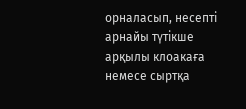орналасып, несепті арнайы түтікше арқылы клоакаға немесе сыртқа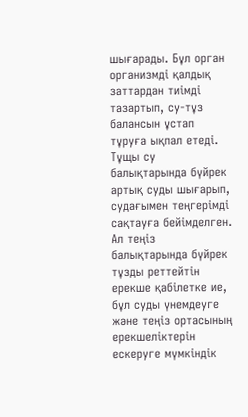шығарады. Бұл орган организмді қалдық заттардан тиімді тазартып, су-тұз балансын ұстап тұруға ықпал етеді. Тұщы су балықтарында бүйрек артық суды шығарып, судағымен теңгерімді сақтауға бейімделген. Ал теңіз балықтарында бүйрек тұзды реттейтін ерекше қабілетке ие, бұл суды үнемдеуге және теңіз ортасының ерекшеліктерін ескеруге мүмкіндік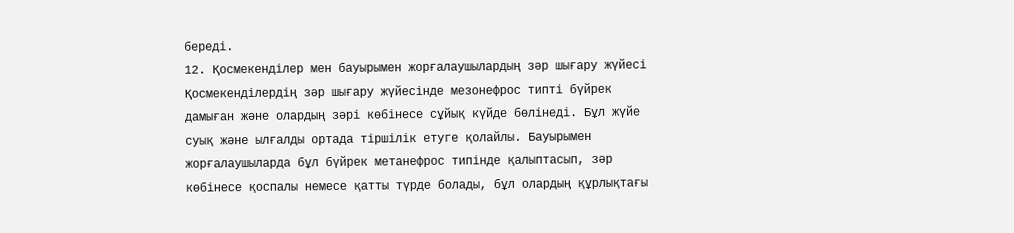береді.
12. Қосмекенділер мен бауырымен жорғалаушылардың зәр шығару жүйесі
Қосмекенділердің зәр шығару жүйесінде мезонефрос типті бүйрек дамыған және олардың зәрі көбінесе сұйық күйде бөлінеді. Бұл жүйе суық және ылғалды ортада тіршілік етуге қолайлы. Бауырымен жорғалаушыларда бұл бүйрек метанефрос типінде қалыптасып, зәр көбінесе қоспалы немесе қатты түрде болады, бұл олардың құрлықтағы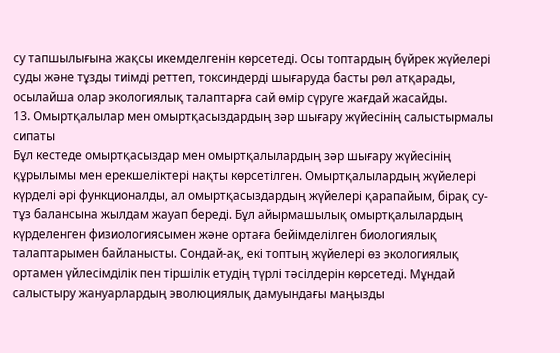су тапшылығына жақсы икемделгенін көрсетеді. Осы топтардың бүйрек жүйелері суды және тұзды тиімді реттеп, токсиндерді шығаруда басты рөл атқарады, осылайша олар экологиялық талаптарға сай өмір сүруге жағдай жасайды.
13. Омыртқалылар мен омыртқасыздардың зәр шығару жүйесінің салыстырмалы сипаты
Бұл кестеде омыртқасыздар мен омыртқалылардың зәр шығару жүйесінің құрылымы мен ерекшеліктері нақты көрсетілген. Омыртқалылардың жүйелері күрделі әрі функционалды, ал омыртқасыздардың жүйелері қарапайым, бірақ су-тұз балансына жылдам жауап береді. Бұл айырмашылық омыртқалылардың күрделенген физиологиясымен және ортаға бейімделілген биологиялық талаптарымен байланысты. Сондай-ақ, екі топтың жүйелері өз экологиялық ортамен үйлесімділік пен тіршілік етудің түрлі тәсілдерін көрсетеді. Мұндай салыстыру жануарлардың эволюциялық дамуындағы маңызды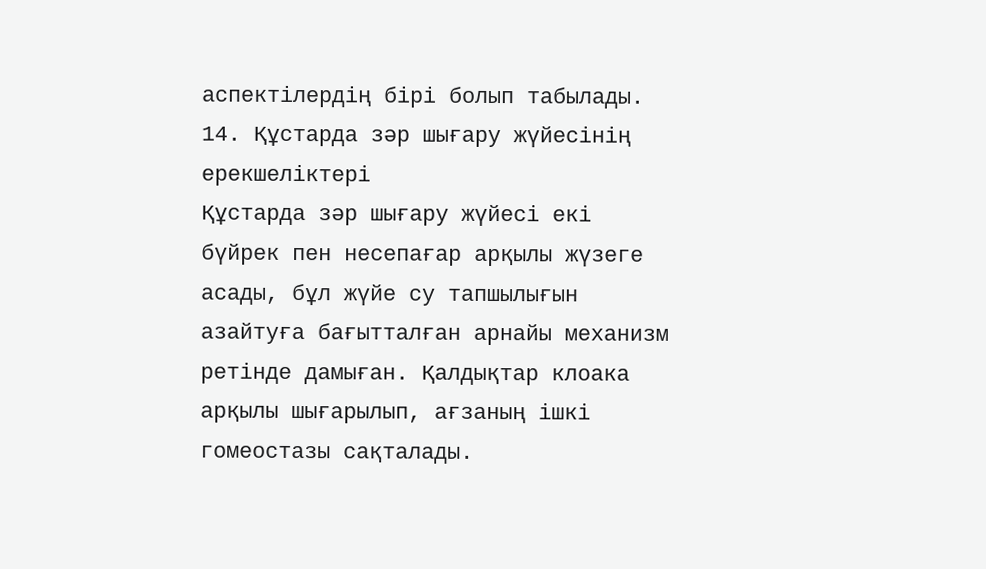аспектілердің бірі болып табылады.
14. Құстарда зәр шығару жүйесінің ерекшеліктері
Құстарда зәр шығару жүйесі екі бүйрек пен несепағар арқылы жүзеге асады, бұл жүйе су тапшылығын азайтуға бағытталған арнайы механизм ретінде дамыған. Қалдықтар клоака арқылы шығарылып, ағзаның ішкі гомеостазы сақталады.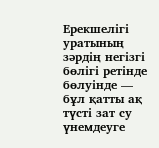Ерекшелігі уратының зәрдің негізгі бөлігі ретінде бөлуінде — бұл қатты ақ түсті зат су үнемдеуге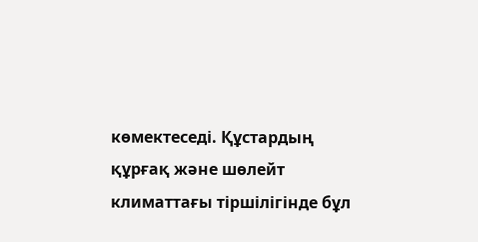көмектеседі. Құстардың құрғақ және шөлейт климаттағы тіршілігінде бұл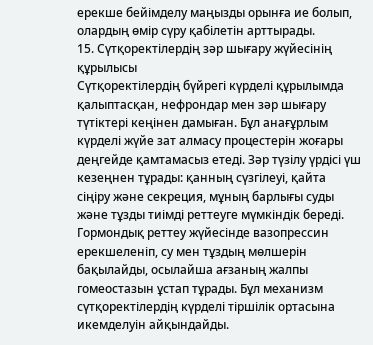ерекше бейімделу маңызды орынға ие болып, олардың өмір сүру қабілетін арттырады.
15. Сүтқоректілердің зәр шығару жүйесінің құрылысы
Сүтқоректілердің бүйрегі күрделі құрылымда қалыптасқан, нефрондар мен зәр шығару түтіктері кеңінен дамыған. Бұл анағұрлым күрделі жүйе зат алмасу процестерін жоғары деңгейде қамтамасыз етеді. Зәр түзілу үрдісі үш кезеңнен тұрады: қанның сүзгілеуі, қайта сіңіру және секреция, мұның барлығы суды және тұзды тиімді реттеуге мүмкіндік береді. Гормондық реттеу жүйесінде вазопрессин ерекшеленіп, су мен тұздың мөлшерін бақылайды, осылайша ағзаның жалпы гомеостазын ұстап тұрады. Бұл механизм сүтқоректілердің күрделі тіршілік ортасына икемделуін айқындайды.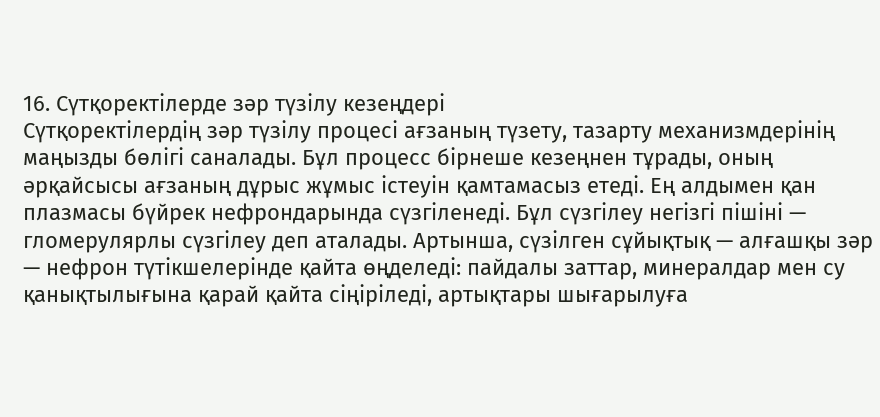16. Сүтқоректілерде зәр түзілу кезеңдері
Сүтқоректілердің зәр түзілу процесі ағзаның түзету, тазарту механизмдерінің маңызды бөлігі саналады. Бұл процесс бірнеше кезеңнен тұрады, оның әрқайсысы ағзаның дұрыс жұмыс істеуін қамтамасыз етеді. Ең алдымен қан плазмасы бүйрек нефрондарында сүзгіленеді. Бұл сүзгілеу негізгі пішіні — гломерулярлы сүзгілеу деп аталады. Артынша, сүзілген сұйықтық — алғашқы зәр — нефрон түтікшелерінде қайта өңделеді: пайдалы заттар, минералдар мен су қанықтылығына қарай қайта сіңіріледі, артықтары шығарылуға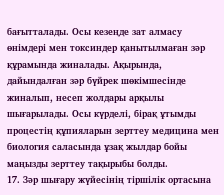бағытталады. Осы кезеңде зат алмасу өнімдері мен токсиндер қанытылмаған зәр құрамында жиналады. Ақырында, дайындалған зәр бүйрек шөкімшесінде жиналып, несеп жолдары арқылы шығарылады. Осы күрделі, бірақ ұтымды процестің құпияларын зерттеу медицина мен биология саласында ұзақ жылдар бойы маңызды зерттеу тақырыбы болды.
17. Зәр шығару жүйесінің тіршілік ортасына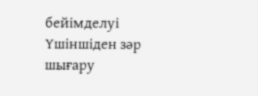бейімделуі
Үшіншіден зәр шығару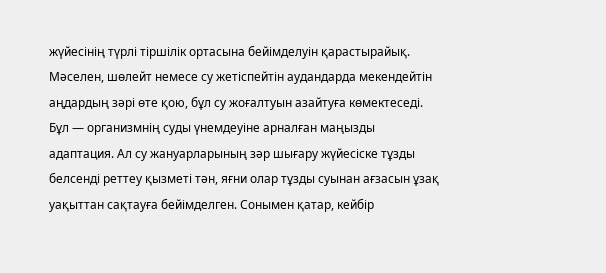жүйесінің түрлі тіршілік ортасына бейімделуін қарастырайық. Мәселен, шөлейт немесе су жетіспейтін аудандарда мекендейтін аңдардың зәрі өте қою, бұл су жоғалтуын азайтуға көмектеседі. Бұл — организмнің суды үнемдеуіне арналған маңызды адаптация. Ал су жануарларының зәр шығару жүйесіске тұзды белсенді реттеу қызметі тән, яғни олар тұзды суынан ағзасын ұзақ уақыттан сақтауға бейімделген. Сонымен қатар, кейбір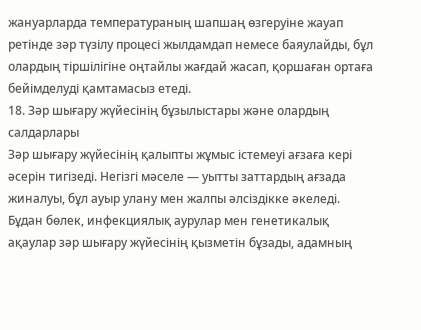жануарларда температураның шапшаң өзгеруіне жауап ретінде зәр түзілу процесі жылдамдап немесе баяулайды, бұл олардың тіршілігіне оңтайлы жағдай жасап, қоршаған ортаға бейімделуді қамтамасыз етеді.
18. Зәр шығару жүйесінің бұзылыстары және олардың салдарлары
Зәр шығару жүйесінің қалыпты жұмыс істемеуі ағзаға кері әсерін тигізеді. Негізгі мәселе — уытты заттардың ағзада жиналуы, бұл ауыр улану мен жалпы әлсіздікке әкеледі. Бұдан бөлек, инфекциялық аурулар мен генетикалық ақаулар зәр шығару жүйесінің қызметін бұзады, адамның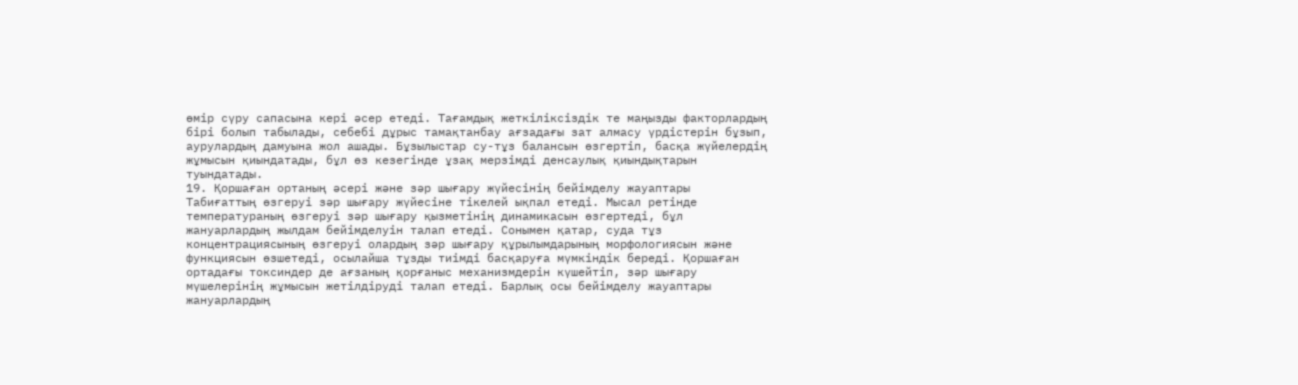өмір сүру сапасына кері әсер етеді. Тағамдық жеткіліксіздік те маңызды факторлардың бірі болып табылады, себебі дұрыс тамақтанбау ағзадағы зат алмасу үрдістерін бұзып, аурулардың дамуына жол ашады. Бұзылыстар су-тұз балансын өзгертіп, басқа жүйелердің жұмысын қиындатады, бұл өз кезегінде ұзақ мерзімді денсаулық қиындықтарын туындатады.
19. Қоршаған ортаның әсері және зәр шығару жүйесінің бейімделу жауаптары
Табиғаттың өзгеруі зәр шығару жүйесіне тікелей ықпал етеді. Мысал ретінде температураның өзгеруі зәр шығару қызметінің динамикасын өзгертеді, бұл жануарлардың жылдам бейімделуін талап етеді. Сонымен қатар, суда тұз концентрациясының өзгеруі олардың зәр шығару құрылымдарының морфологиясын және функциясын өзшетеді, осылайша тұзды тиімді басқаруға мүмкіндік береді. Қоршаған ортадағы токсиндер де ағзаның қорғаныс механизмдерін күшейтіп, зәр шығару мүшелерінің жұмысын жетілдіруді талап етеді. Барлық осы бейімделу жауаптары жануарлардың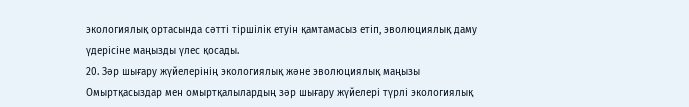экологиялық ортасында сәтті тіршілік етуін қамтамасыз етіп, эволюциялық даму үдерісіне маңызды үлес қосады.
20. Зәр шығару жүйелерінің экологиялық және эволюциялық маңызы
Омыртқасыздар мен омыртқалылардың зәр шығару жүйелері түрлі экологиялық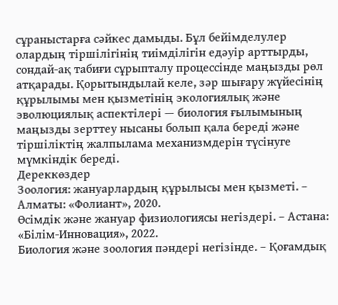сұраныстарға сәйкес дамыды. Бұл бейімделулер олардың тіршілігінің тиімділігін едәуір арттырды, сондай-ақ табиғи сұрыпталу процессінде маңызды рөл атқарады. Қорытындылай келе, зәр шығару жүйесінің құрылымы мен қызметінің экологиялық және эволюциялық аспектілері — биология ғылымының маңызды зерттеу нысаны болып қала береді және тіршіліктің жалпылама механизмдерін түсінуге мүмкіндік береді.
Дереккөздер
Зоология: жануарлардың құрылысы мен қызметі. – Алматы: «Фолиант», 2020.
Өсімдік және жануар физиологиясы негіздері. – Астана: «Білім-Инновация», 2022.
Биология және зоология пәндері негізінде. – Қоғамдық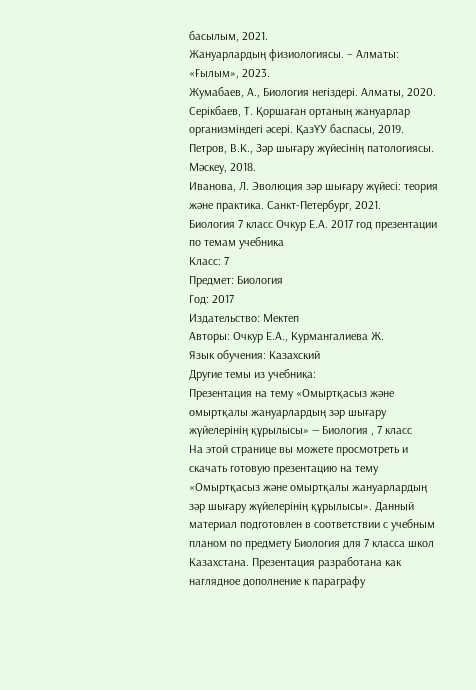басылым, 2021.
Жануарлардың физиологиясы. – Алматы: «Ғылым», 2023.
Жумабаев, А., Биология негіздері. Алматы, 2020.
Серікбаев, Т. Қоршаған ортаның жануарлар организміндегі әсері. ҚазҰУ баспасы, 2019.
Петров, В.К., Зәр шығару жүйесінің патологиясы. Мәскеу, 2018.
Иванова, Л. Эволюция зәр шығару жүйесі: теория және практика. Санкт-Петербург, 2021.
Биология 7 класс Очкур Е.А. 2017 год презентации по темам учебника
Класс: 7
Предмет: Биология
Год: 2017
Издательство: Мектеп
Авторы: Очкур Е.А., Курмангалиева Ж.
Язык обучения: Казахский
Другие темы из учебника:
Презентация на тему «Омыртқасыз және омыртқалы жануарлардың зәр шығару жүйелерінің құрылысы» — Биология , 7 класс
На этой странице вы можете просмотреть и скачать готовую презентацию на тему «Омыртқасыз және омыртқалы жануарлардың зәр шығару жүйелерінің құрылысы». Данный материал подготовлен в соответствии с учебным планом по предмету Биология для 7 класса школ Казахстана. Презентация разработана как наглядное дополнение к параграфу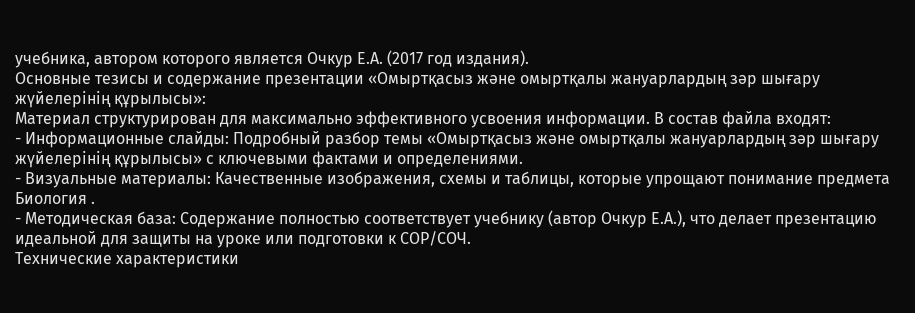учебника, автором которого является Очкур Е.А. (2017 год издания).
Основные тезисы и содержание презентации «Омыртқасыз және омыртқалы жануарлардың зәр шығару жүйелерінің құрылысы»:
Материал структурирован для максимально эффективного усвоения информации. В состав файла входят:
- Информационные слайды: Подробный разбор темы «Омыртқасыз және омыртқалы жануарлардың зәр шығару жүйелерінің құрылысы» с ключевыми фактами и определениями.
- Визуальные материалы: Качественные изображения, схемы и таблицы, которые упрощают понимание предмета Биология .
- Методическая база: Содержание полностью соответствует учебнику (автор Очкур Е.А.), что делает презентацию идеальной для защиты на уроке или подготовки к СОР/СОЧ.
Технические характеристики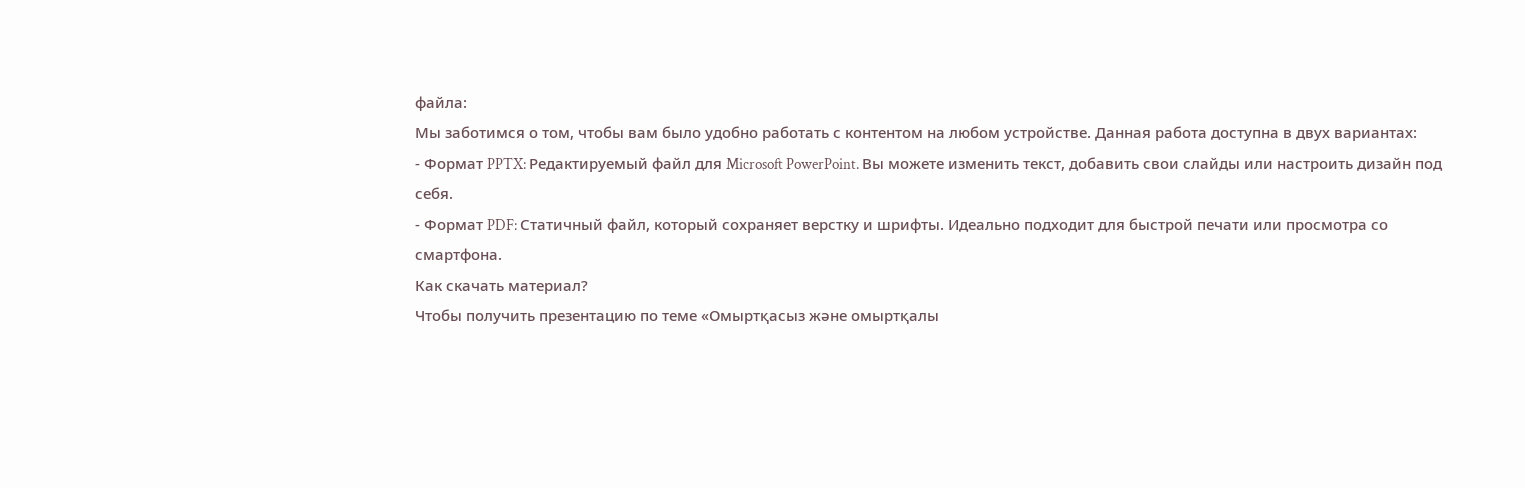файла:
Мы заботимся о том, чтобы вам было удобно работать с контентом на любом устройстве. Данная работа доступна в двух вариантах:
- Формат PPTX: Редактируемый файл для Microsoft PowerPoint. Вы можете изменить текст, добавить свои слайды или настроить дизайн под себя.
- Формат PDF: Статичный файл, который сохраняет верстку и шрифты. Идеально подходит для быстрой печати или просмотра со смартфона.
Как скачать материал?
Чтобы получить презентацию по теме «Омыртқасыз және омыртқалы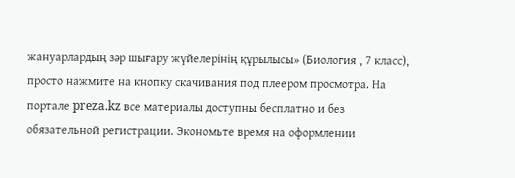жануарлардың зәр шығару жүйелерінің құрылысы» (Биология , 7 класс), просто нажмите на кнопку скачивания под плеером просмотра. На портале preza.kz все материалы доступны бесплатно и без обязательной регистрации. Экономьте время на оформлении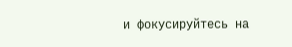и фокусируйтесь на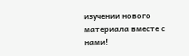изучении нового материала вместе с нами!